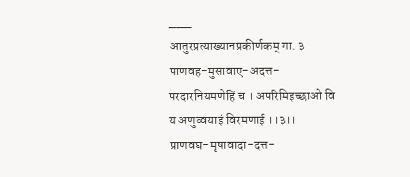___
आतुरप्रत्याख्यानप्रकीर्णकम् गा. ३
पाणवह-मुसावाए-अदत्त-परदारनियमणेहिं च । अपरिमिइच्छाओ वि य अणुव्वयाइं विरमणाई ।।३।। प्राणवघ-मृषावादा-दत्त-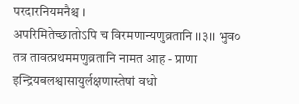परदारनियमनैश्च ।
अपरिमितेच्छातोऽपि च विरमणान्यणुव्रतानि ।।३।। भुव० तत्र तावत्प्रथममणुव्रतानि नामत आह - प्राणा इन्द्रियबलश्वासायुर्लक्षणास्तेषां वधो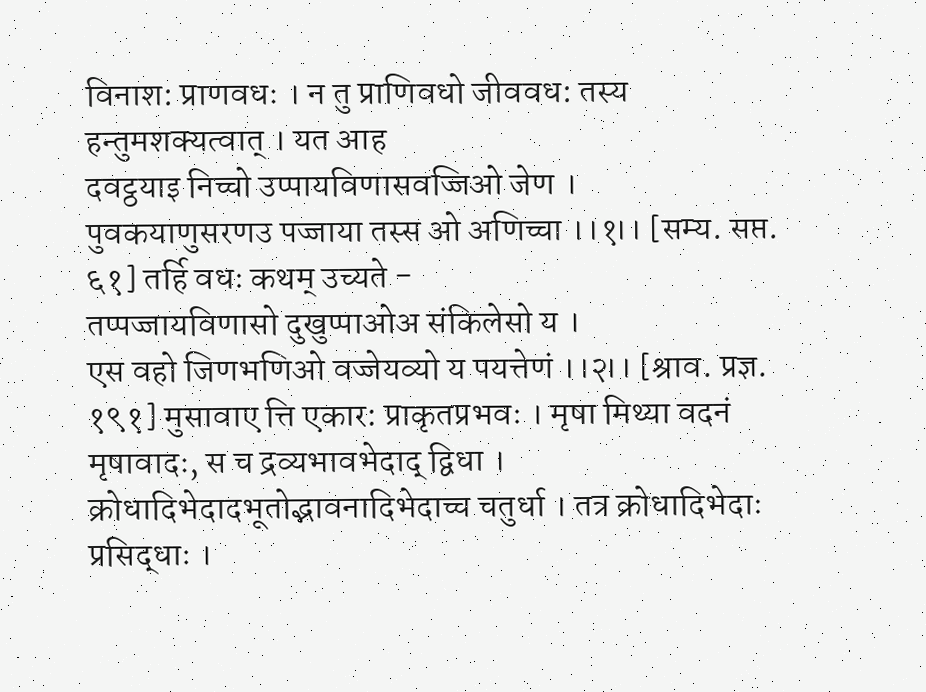विनाश: प्राणवधः । न तु प्राणिवधो जीववध: तस्य हन्तुमशक्यत्वात् । यत आह
दवट्ठयाइ निच्चो उप्पायविणासवज्जिओ जेण ।
पुवकयाणुसरणउ पज्जाया तस्स ओ अणिच्चा ।।१।। [सम्य. सप्त. ६१] तर्हि वधः कथम् उच्यते -
तप्पज्जायविणासो दुखुप्पाओअ संकिलेसो य ।
एस वहो जिणभणिओ वज्जेयव्यो य पयत्तेणं ।।२।। [श्राव. प्रज्ञ. १९१] मुसावाए त्ति एकार: प्राकृतप्रभवः । मृषा मिथ्या वदनं मृषावादः, स च द्रव्यभावभेदाद् द्विधा । क्रोधादिभेदादभूतोद्भावनादिभेदाच्च चतुर्धा । तत्र क्रोधादिभेदाः प्रसिद्धाः ।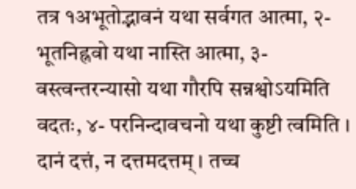तत्र १अभूतोद्भावनं यथा सर्वगत आत्मा, २- भूतनिह्नवो यथा नास्ति आत्मा, ३- वस्त्वन्तरन्यासो यथा गौरपि सन्नश्वोऽयमिति वदतः, ४- परनिन्दावचनो यथा कुष्टी त्वमिति । दानं दत्तं, न दत्तमदत्तम् । तच्च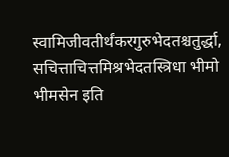स्वामिजीवतीर्थंकरगुरुभेदतश्चतुर्द्धा, सचित्ताचित्तमिश्रभेदतस्त्रिधा भीमो भीमसेन इति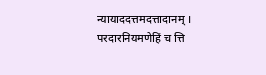न्यायाददत्तमदत्तादानम् । परदारनियमणेहिं च त्ति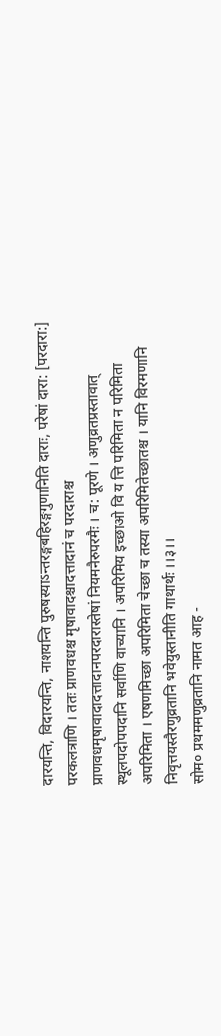दारयन्ति, विदारयन्ति, नाशयन्ति पुरुषस्याऽन्तरङ्गबहिरङ्गगुणानिति दाराः, परेषां दारा: [परदारा:] परकलत्राणि । ततः प्राणवधश्च मृषावादश्चादत्तादानं च परदाराश्च प्राणवधमृषावादादत्तादानपरदारास्तेषां नियमनैरुपरमैः । च: पूरणे । अणुव्रतप्रस्तावात् स्थूलपदोपपदानि सर्वाणि वाच्यानि । अपरिमिय इच्छाओ वि य त्ति परिमिता न परिमिता अपरिमिता । एषणमिच्छा अपरिमिता चेच्छा च तस्या अपरिमितेच्छातश्च । यानि विरमणानि निवृत्तयस्तैरणुव्रतानि भवेयुस्तानीति गाथार्थः ।।३।।
सोम० प्रथममणुव्रतानि नामत आह -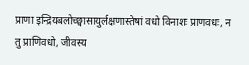प्राणा इन्द्रियबलोच्छ्वासायुर्लक्षणास्तेषां वधो विनाशः प्राणवधः, न तु प्राणिवधो, जीवस्य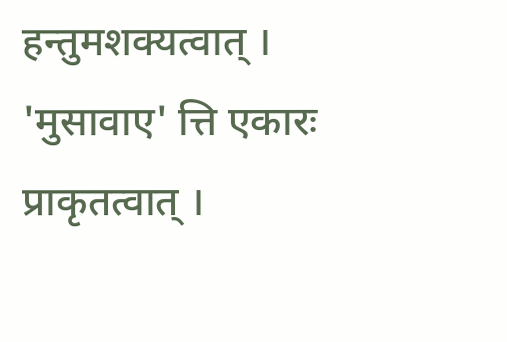हन्तुमशक्यत्वात् । 'मुसावाए' त्ति एकारः प्राकृतत्वात् ।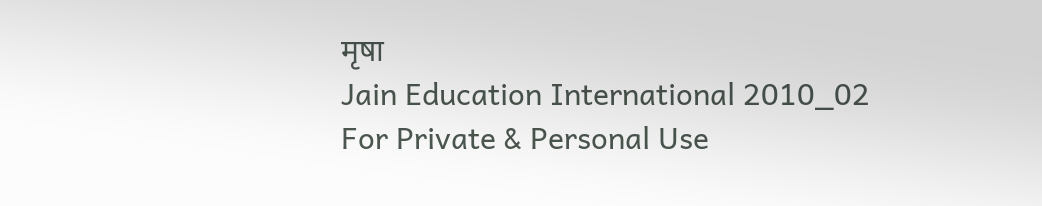मृषा
Jain Education International 2010_02
For Private & Personal Use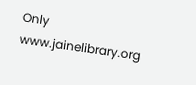Only
www.jainelibrary.org